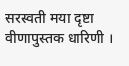सरस्वती मया दृष्टा वीणापुस्तक धारिणी ।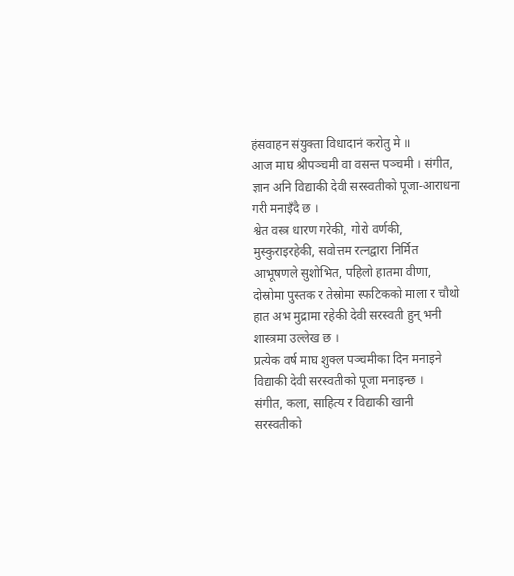हंसवाहन संयुक्ता विधादानं करोतु मे ॥
आज माघ श्रीपञ्चमी वा वसन्त पञ्चमी । संगीत, ज्ञान अनि विद्याकी देवी सरस्वतीको पूजा-आराधना गरी मनाइँदै छ ।
श्वेत वस्त्र धारण गरेकी, गोरो वर्णकी, मुस्कुराइरहेकी, सवोत्तम रत्नद्वारा निर्मित आभूषणले सुशोभित, पहिलो हातमा वीणा, दोस्रोमा पुस्तक र तेस्रोमा स्फटिकको माला र चौथो हात अभ मुद्रामा रहेकी देवी सरस्वती हुन् भनी शास्त्रमा उल्लेख छ ।
प्रत्येक वर्ष माघ शुक्ल पञ्चमीका दिन मनाइने विद्याकी देवी सरस्वतीको पूजा मनाइन्छ ।
संगीत, कला, साहित्य र विद्याकी खानी सरस्वतीको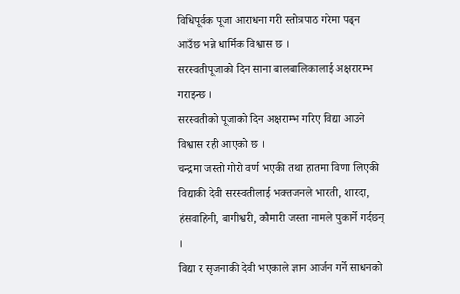विधिपूर्वक पूजा आराधना गरी स्तोत्रपाठ गरेमा पढ्न आउँछ भन्ने धार्मिक विश्वास छ ।
सरस्वतीपूजाको दिन साना बालबालिकालाई अक्षरारम्भ गराइन्छ ।
सरस्वतीको पूजाको दिन अक्षराम्भ गरिए विद्या आउने विश्वास रही आएको छ ।
चन्द्रमा जस्तो गोरो वर्ण भएकी तथा हातमा विणा लिएकी विद्याकी देवी सरस्वतीलाई भक्तजनले भारती, शारदा, हंसवाहिनी, बागीश्वरी, कौमारी जस्ता नामले पुकार्ने गर्दछन् ।
विद्या र सृजनाकी देवी भएकाले ज्ञान आर्जन गर्ने साधनको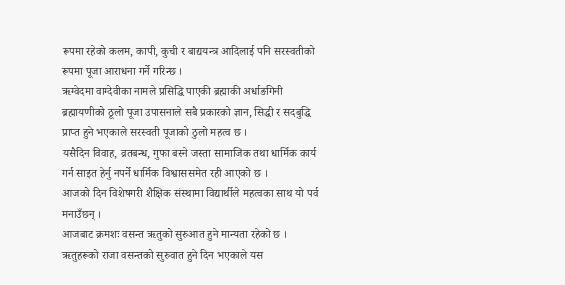रूपमा रहेको कलम, कापी, कुची र बाद्ययन्त्र आदिलाई पनि सरस्वतीको रूपमा पूजा आराधना गर्ने गरिन्छ ।
ऋग्वेदमा वाग्देवीका नामले प्रसिद्धि पाएकी ब्रह्माकी अर्धाङगिनी ब्रह्मायणीको ठूलो पूजा उपासनाले सबै प्रकारको ज्ञान, सिद्धी र सदबुद्धि प्राप्त हुने भएकाले सरस्वती पूजाको ठुलो महत्व छ ।
यसैदिन विवाह, व्रतबन्ध, गुफा बस्ने जस्ता सामाजिक तथा धार्मिक कार्य गर्न साइत हेर्नु नपर्ने धार्मिक विश्वाससमेत रही आएको छ ।
आजको दिन विशेषगरी शैक्षिक संस्थामा विद्यार्थीले महत्वका साथ यो पर्व मनाउँछन् ।
आजबाट क्रमशः वसन्त ऋतुको सुरुआत हुने मान्यता रहेको छ ।
ऋतुहरूको राजा वसन्तको सुरुवात हुने दिन भएकाले यस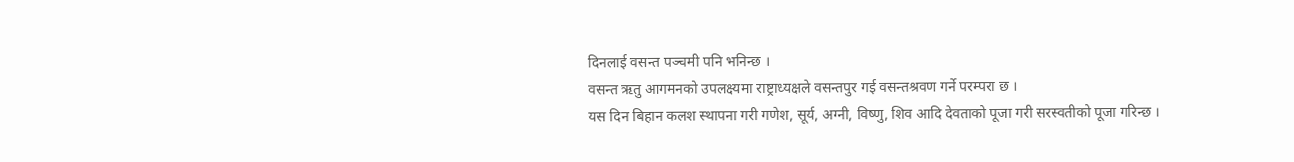दिनलाई वसन्त पञ्चमी पनि भनिन्छ ।
वसन्त ऋतु आगमनको उपलक्ष्यमा राष्ट्राध्यक्षले वसन्तपुर गई वसन्तश्रवण गर्ने परम्परा छ ।
यस दिन बिहान कलश स्थापना गरी गणेश, सूर्य, अग्नी, विष्णु, शिव आदि देवताको पूजा गरी सरस्वतीको पूजा गरिन्छ ।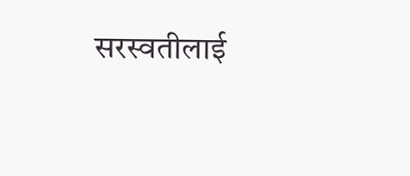सरस्वतीलाई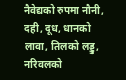नैवेद्यको रुपमा नौनी, दही, दूध, धानको लावा, तिलको लड्डु, नरिवलको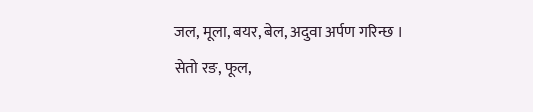जल, मूला, बयर, बेल, अदुवा अर्पण गरिन्छ ।
सेतो रङ, फूल,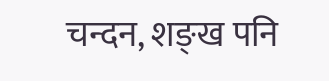चन्दन, शङ्ख पनि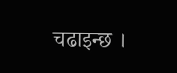चढाइन्छ ।